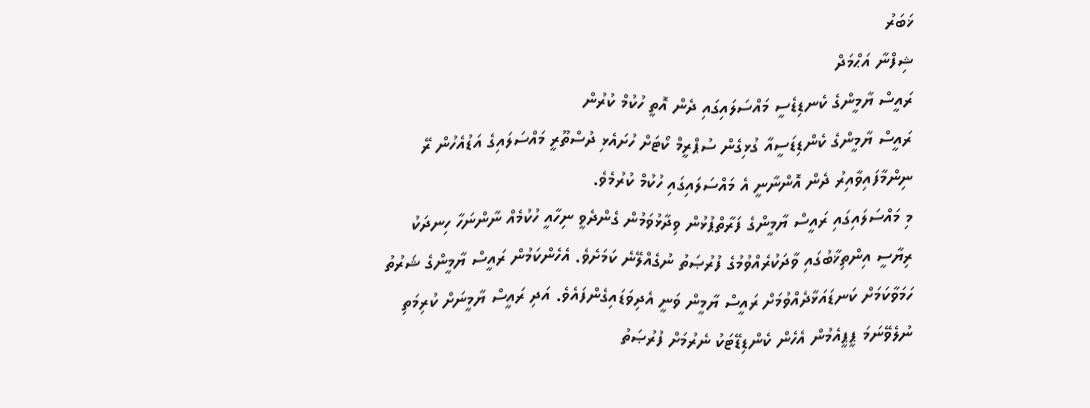ޚަބަރު
ޝިފްނާ އަޙްމަދް
ރައީސް ޔާމީންގެ ކެނޑިޑެސީ މައްސަލައިގައި ދެން އޮތީ ހުކުމް ކުރުން
ރައީސް ޔާމީންގެ ކެންޑިޑަސީއާ ގުޅިގެން ސުޕްރީމް ކޯޓަށް ހުށައެޅި ދުސްތޫރީ މައްސަލައިގެ އަޑުއެހުން ރޭ ނިންމާފައިވާއިރު ދެން އޮންނާނީ އެ މައްސަލައިގައި ހުކުމް ކުރުމެވެ.
މި މައްސަލައިގައި ރައީސް ޔާމީންގެ ފަރާތްޕުޅުން ވިދާޅުވަމުން ގެންދެވީ ނިހާއީ ހުކުމެއް ނާންނަހާ ހިނދަކު ރިޔާސީ އިންތިޚާބުގައި ވާދަކުރެއްވުމުގެ ފުރުޞަތު ނުގެއްލޭނެ ކަމަށެވެ. އެހެންކަމުން ރައީސް ޔާމީންގެ ޝަރުތު ހަމަވާކަމަށް ކަނޑައަޅާދެއްވުމަށް ރައީސް ޔާމީން ވަނީ އެދިވަޑައިގެންފައެވެ. އަދި ރައީސް ޔާމީނަށް ކުރިމަތި ނުލެވޭނަމަ ޕީޕީއެމުން އެހެން ކެންޑިޑޭޓަކު ނެރުމަށް ފުރުޞަތު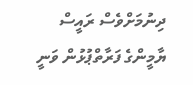ދިނުމަށްވެސް ރައީސް ޔާމީންގެ ފަރާތްޕުޅުން ވަނީ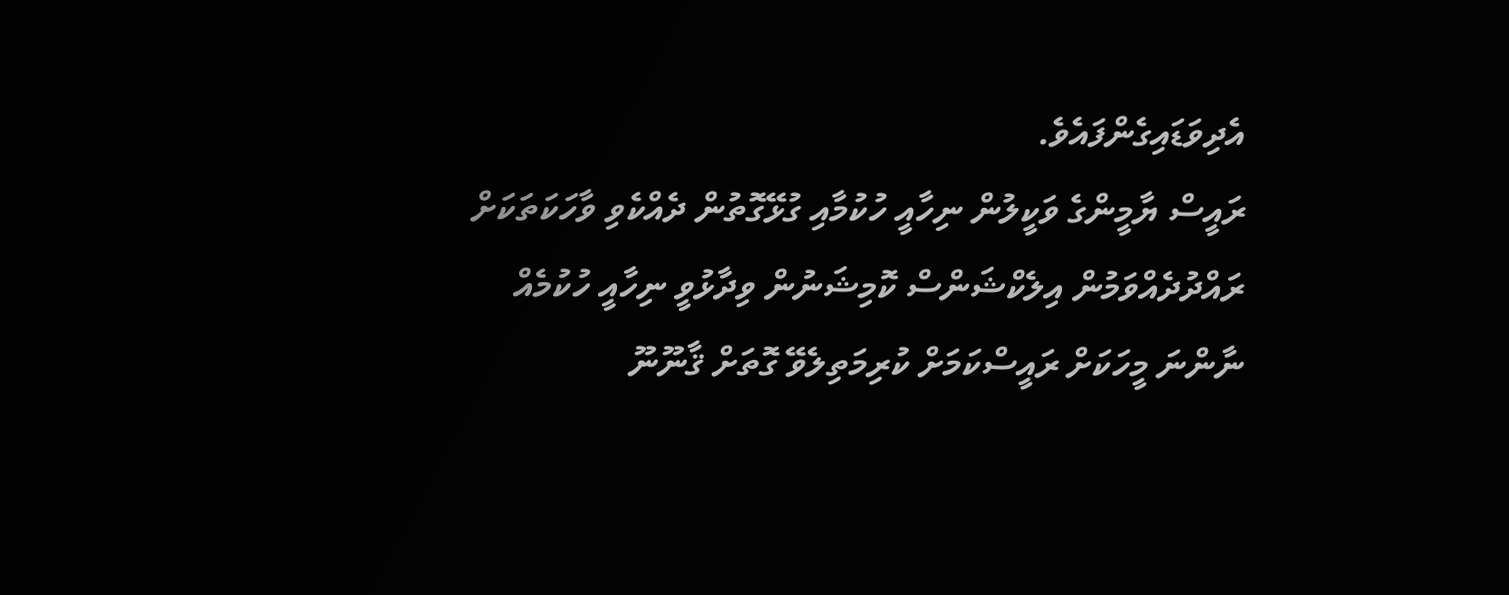އެދިވަޑައިގެންފައެވެ.
ރައީސް ޔާމީންގެ ވަކީލުން ނިހާއީ ހުކުމާއި ގުޅޭގޮތުން ދެއްކެވި ވާހަކަތަކަށް ރައްދުދެއްވަމުން އިލެކްޝަންސް ކޮމިޝަނުން ވިދާޅުވީ ނިހާއީ ހުކުމެއް ނާންނަ މީހަކަށް ރައީސްކަމަށް ކުރިމަތިލެވޭ ގޮތަށް ޤާނޫނޫ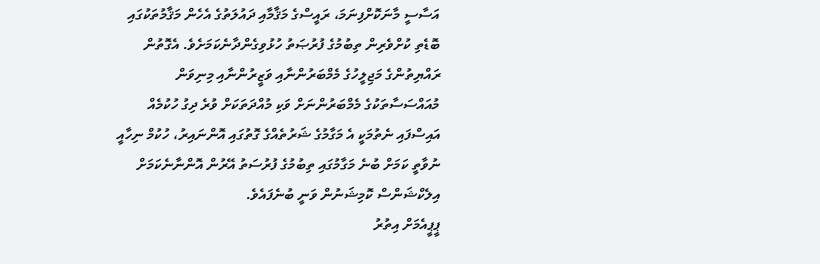އަސާސީ މާނަކޮށްފިނަމަ، ރައީސްގެ މަޤާމާއި ދައުލަތުގެ އެހެން މަޤާމުތަކުގައި ބޮޑެތި ކުށްވެރިން ތިބުމުގެ ފުރުޞަތު ހުޅުވިގެންދާނެކަމަށެވެ. އެގޮތުން ރައްޔިތުންގެ މަޖިލީހުގެ މެމްބަރުންނާއި ވަޒީރުންނާއި މިނިވަން މުއައްސަސާތަކުގެ މެމްބަރުންނަށް ވަކި މުއްދަތަކަށް ވުރެ ދިގު ހުކުމެއް އައިސްފައި ނެތުމަކީ އެ މަގާމުގެ ޝަރުތެއްގެ ގޮތުގައި އޮންނައިރު، ހުކުމް ނިހާއީ ނުވާތީ ކަމަށް ބުނެ މަގާމުގައި ތިބުމުގެ ފުރުސަތު އޭރުން އޮންނާނެކަމަށް އިލެކްޝަންސް ކޮމިޝަނުން ވަނީ ބުނެފައެވެ.
ޕީޕީއެމަށް އިތުރު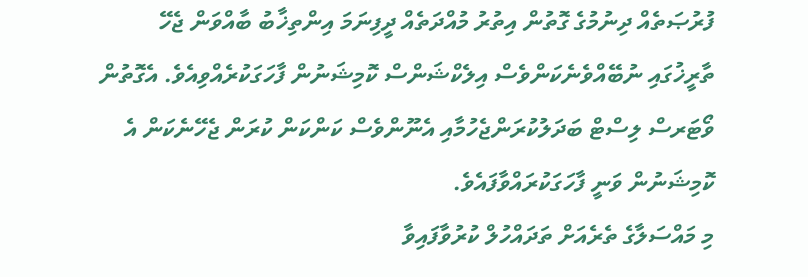ފުރުޞަތެއް ދިނުމުގެ ގޮތުން އިތުރު މުއްދަތެއް ދީފިނަމަ އިންތިޚާބު ބާއްވަން ޖެހޭ ތާރީޚުގައި ނުބޭއްވެނެކަންވެސް އިލެކްޝަންސް ކޮމިޝަނުން ފާހަގަކުރެއްވިއެވެ. އެގޮތުން ވޯޓަރސް ލިސްޓް ބަދަލުކުރަންޖެހުމާއި އެނޫންވެސް ކަންކަން ކުރަން ޖެހޭނެކަން އެ ކޮމިޝަނުން ވަނީ ފާހަގަކުރައްވާފައެވެ.
މި މައްސަލާގެ ތެރެއަށް ތަދައްހުލް ކުރުވާފައިވާ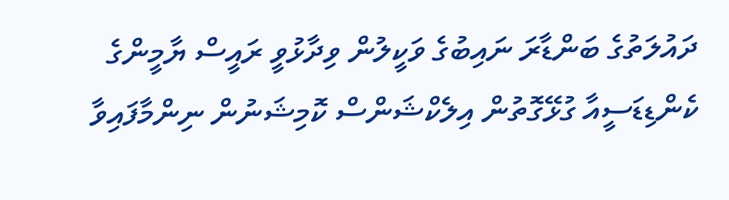ދައުލަތުގެ ބަންޑާރަ ނައިބުގެ ވަކީލުން ވިދާޅުވީ ރައީސް ޔާމީންގެ ކެންޑިޑަސީއާ ގުޅޭގޮތުން އިލެކްޝަންސް ކޮމިޝަނުން ނިންމާފައިވާ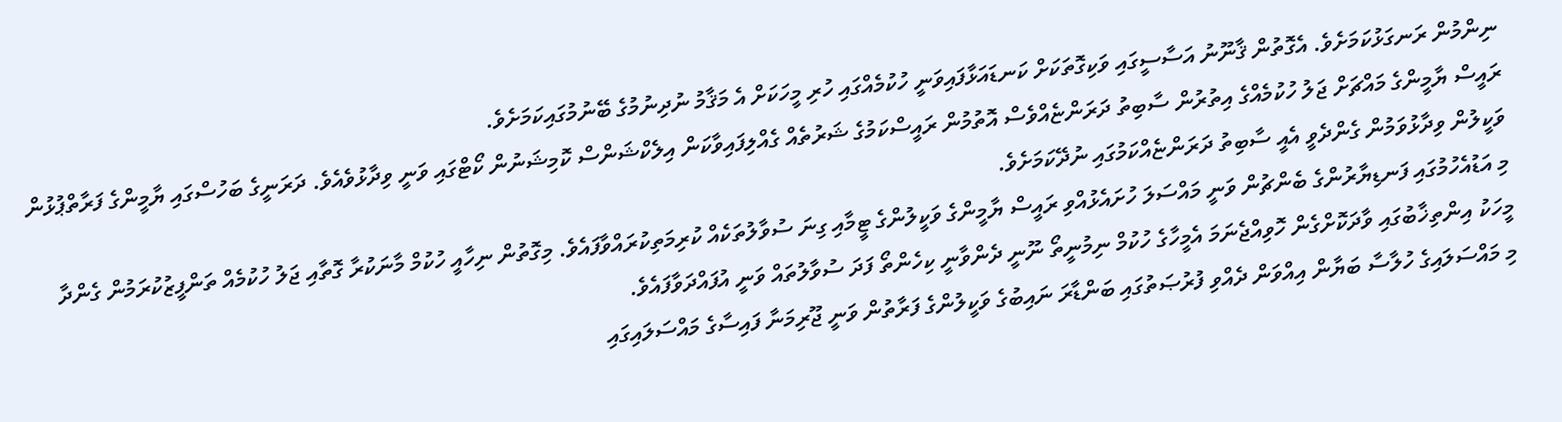ނިންމުން ރަނގަޅުކަމަށެވެ. އެގޮތުން ޤާނޫނު އަސާސީގައި ވަކިގޮތަކަށް ކަނޑައަޅާފައިވަނީ ހުކުމެއްގައި ހުރި މީހަކަށް އެ މަޤާމު ނުދިނުމުގެ ބޭނުމުގައިކަމަށެވެ.
ރައީސް ޔާމީންގެ މައްޗަށް ޖަލު ހުކުމެއްގެ އިތުރުން ސާބިތު ދަރަންޏެއްވެސް އޮތުމުން ރައީސްކަމުގެ ޝަރުތެއް ގެއްލިފައިވާކަން އިލެކްޝަންސް ކޮމިޝަނުން ކޯޓްގައި ވަނީ ވިދާޅުވެއެވެ. ދަރަނީގެ ބަހުސްގައި ޔާމީންގެ ފަރާތްޕުޅުން ވަކީލުން ވިދާޅުވަމުން ގެންދެވީ އެއީ ސާބިތު ދަރަންޏެއްކަމުގައި ނުދޭކަމަށެވެ.
މި އަޑުއެހުމުގައި ފަނޑިޔާރުންގެ ބެންޗުން ވަނީ މައްސަލަ ހުށައެޅުއްވި ރައީސް ޔާމީންގެ ވަކީލުންގެ ޓީމާއި ގިނަ ސުވާލުތަކެއް ކުރިމަތިކުރައްވާފައެވެ. މިގޮތުން ނިހާއީ ހުކުމް މާނަކުރާ ގޮތާއި ޖަލު ހުކުމެއް ތަންފީޒުކުރަމުން ގެންދާ މީހަކު އިންތިޚާބުގައި ވާދަކޮށްގެން ހޮވިއްޖެނަމަ އެމީހާގެ ހުކުމް ނިމުނީތޯ ނޫނީ ދެންވާނީ ކިހެންތޯ ފަދަ ސުވާލުތައް ވަނީ އުފައްދަވާފައެވެ.
މި މައްސަލައިގެ ހުލާސާ ބަޔާން އިއްވަން ދެއްވި ފުރުޞަތުގައި ބަންޑާރަ ނައިބުގެ ވަކީލުންގެ ފަރާތުން ވަނީ ޖޫރިމަނާ ފައިސާގެ މައްސަލައިގައި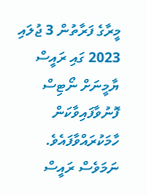މީރާގެ ފަރާތުން 3 ޖުލައި 2023 ގައި ރައީސް ޔާމީނަށް ނޯޓިސް ފޮނުވާފައިވާކަން ހާމަކުރައްވާފައެވެ. ނަމަވެސް ރައީސް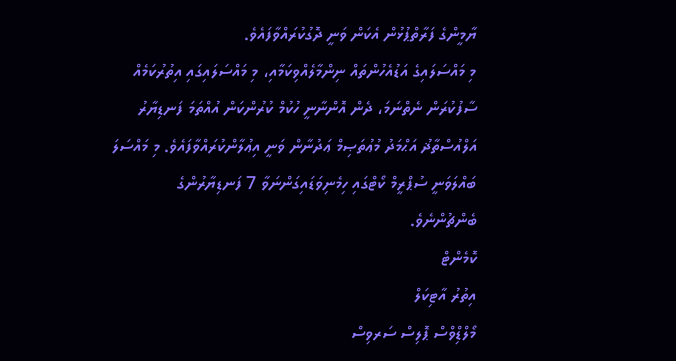ޔާމީންގެ ފަރާތްޕުޅުން އެކަން ވަނީ ދޮގުކުރައްވާފައެވެ.
މި މައްސަލައިގެ އަޑުއެހުންތައް ނިންމާލެއްވިކަމާއި، މި މައްސަލައިގައި އިތުރުކަމެއް ސާފުކުރަން ނެތްނަމަ، ދެން އޮންނާނީ ހުކުމް ކުރުންކަން އުއްތަމަ ފަނޑިޔާރު އަލްއުސްތާޛު އަޙްމަދު މުޢުތަޞިމް ޢަދުނާން ވަނީ އިޢުލާންކުރައްވާފައެވެ. މި މައްސަލަ ބައްލަވަނީ ސުޕްރީމް ކޯޓްގައި ހިމެނިވަޑައިގަންނަވާ 7 ފަނޑިޔާރުންގެ ބެންޗުންނެވެ.
ކޮމެންޓް
އިތުރު އާޓިކަލް
މޯލްޑިްވްސް ޕޮލިސް ސަރވިސް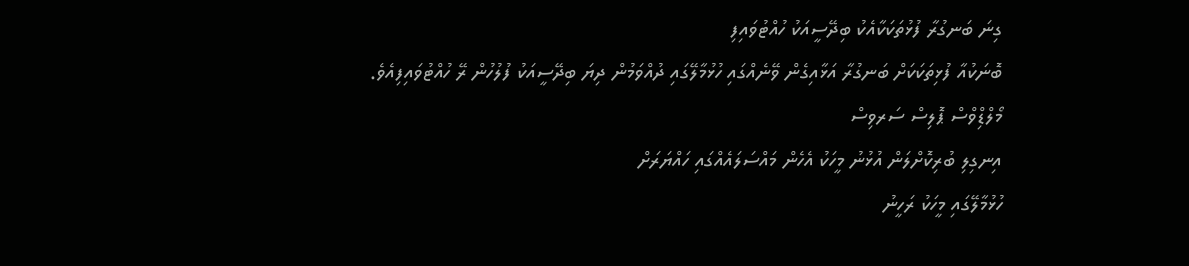ގިނަ ބަނގުރާ ފުޅުތަކަކާއެކު ބިދޭސީއަކު ހުއްޓުވައިފި
ބޮނަކުއާ ފުޅިތަކަކަށް ބަނގުރާ އަޅާއިގެން ވޭނެއްގައި ހުޅުމާލޭގައި ދުއްވަމުން ދިޔަ ބިދޭސީއަކު ފުލުހުން ރޭ ހުއްޓުވައިފިއެވެ.
މޯލްޑިްވްސް ޕޮލިސް ސަރވިސް
އިނގިލި ބުރިކޮށްލަން އުޅުނު މީހަކު އެހެން މައްސަލައެއްގައި ހައްޔަރަށް
ހުޅުމާލޭގައި މީހަކު ރަހީނު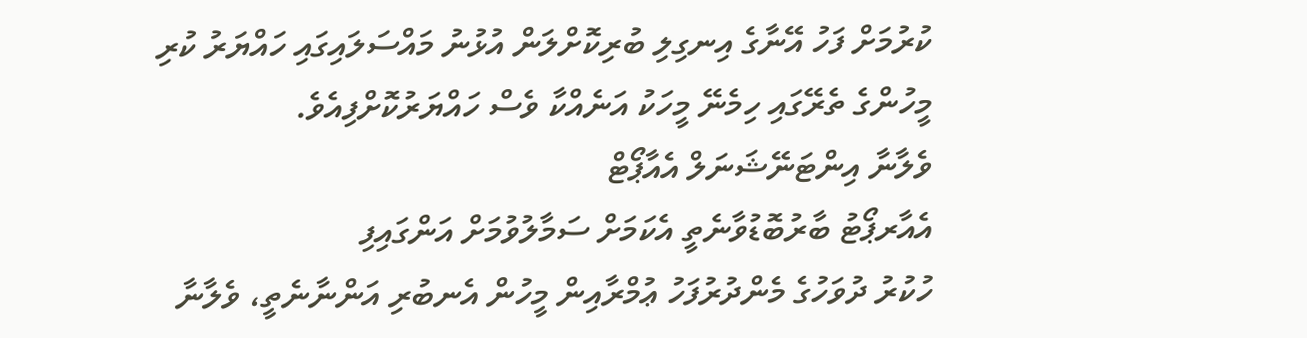ކުރުމަށް ފަހު އޭނާގެ އިނގިލި ބުރިކޮށްލަން އުޅުނު މައްސަލައިގައި ހައްޔަރު ކުރި މީހުންގެ ތެރޭގައި ހިމެނޭ މީހަކު އަނެއްކާ ވެސް ހައްޔަރުކޮށްފިއެވެ.
ވެލާނާ އިންޓަނޭޝަނަލް އެއާޕޯޓް
އެއާރޕޯޓު ބާރުބޮޑުވާނެތީ އެކަމަށް ސަމާލުވުމަށް އަންގައިފި
ހުކުރު ދުވަހުގެ މެންދުރުފަހު ޢުމްރާއިން މީހުން އެނބުރި އަންނާނެތީ، ވެލާނާ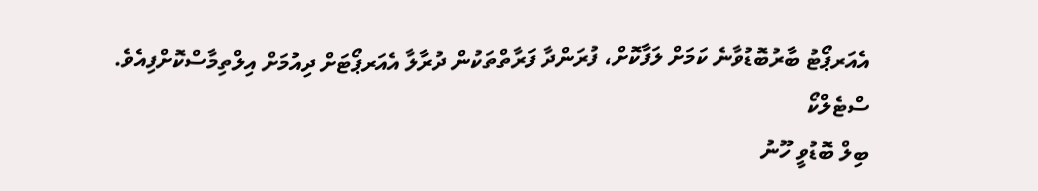އެއަރޕޯޓު ބާރުބޮޑުވާނެ ކަމަށް ލަފާކޮށް، ފުރަންދާ ފަރާތްތަކުން ދުރާލާ އެއަރޕޯޓަށް ދިއުމަށް އިލްތިމާސްކޮށްފިއެވެ.
ސްޓެލްކޯ
ބިލް ބޮޑުވީ ހޫނު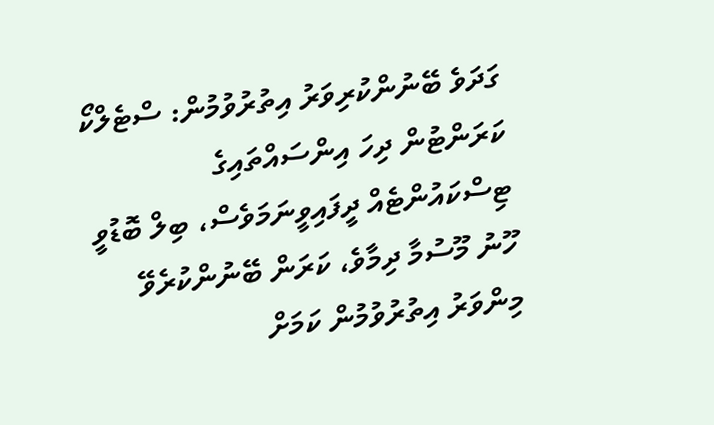ގަދަވެ ބޭނުންކުރިވަރު އިތުރުވުމުން: ސްޓެލްކޯ
ކަރަންޓުން ދިހަ އިންސައްތައިގެ ޓިސްކައުންޓެއް ދީފައިވީނަމަވެސް، ބިލް ބޮޑުވީ ހޫނު މޫސުމާ ދިމާވެ، ކަރަން ބޭނުންކުރެވޭ މިންވަރު އިތުރުވުމުން ކަމަށް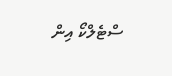ސްޓެލްކޯ އިން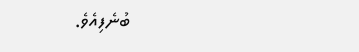ބުނެފިއެވެ.